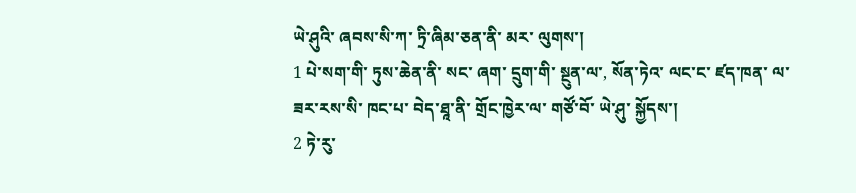ཡེ་ཤུའི་ ཞབས་སི་ཀ་ ཏྲི་ཞིམ་ཅན་ནི་ མར་ ལུགས་།
1 པེ་སག་གི་ ཏུས་ཆེན་ནི་ སང་ ཞག་ དྲུག་གི་ སྔུན་ལ་, སོན་ཏེའ་ ལང་ང་ ཛད་ཁན་ ལ་ཟར་རས་སི་ ཁང་པ་ བེད་ཐཱ་ནི་ གྲོང་ཁྱེར་ལ་ གཙོ་བོ་ ཡེ་ཤུ་ སྐྱོདས་།
2 ཏེ་རུ་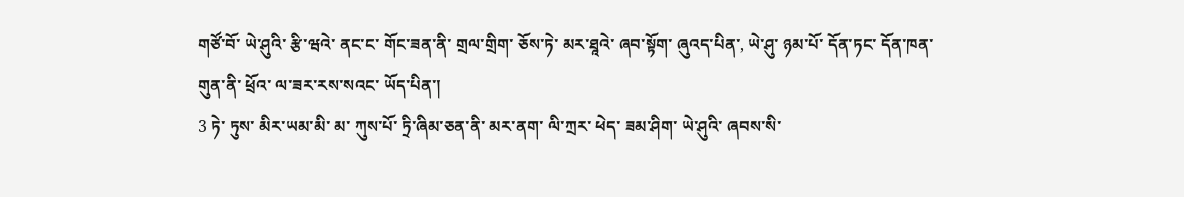གཙོ་བོ་ ཡེ་ཤུའི་ རྩི་ཝའེ་ ནང་ང་ གོང་ཟན་ནི་ གྲལ་གྲིག་ ཅོས་ཏེ་ མར་ཐཱའེ་ ཞབ་སྟོག་ ཞུའད་པིན་, ཡེ་ཤུ་ ཉམ་པོ་ དོན་ཏང་ དོན་ཁན་གུན་ནི་ ཕྲོའ་ ལ་ཟར་རས་སའང་ ཡོད་པིན་།
3 ཏེ་ ཏུས་ མིར་ཡམ་མི་ མ་ ཀུས་པོ་ ཏྲི་ཞིམ་ཅན་ནི་ མར་ནག་ ལི་ཀྲར་ ཕེད་ ཟམ་ཤིག་ ཡེ་ཤུའི་ ཞབས་སི་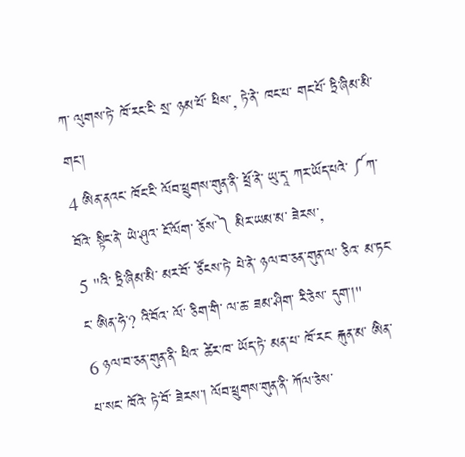ཀ་ ལུགས་ཏེ་ ཁོ་རང་ངི་ སྲ་ ཉམ་པོ་ ཕིས་, ཏེ་ནེ་ ཁང་པ་ གང་པོ་ ཏྲི་ཞིམ་མི་ གང་།
4 ཨིན་ནའང་ ཁོང་ངི་ ལོབ་ཕྲུགས་གུན་ནི་ ཕྲོ་ནེ་ ཡུ་དཱ་ ཀར་ཡོད་པའེ་ ༼ཀ་བོའེ་ སྟིང་ནེ་ ཡེ་ཤུའ་ ངོ་ལོག་ ཅོས་༽ མིར་ཡམ་མ་ ཟེརས་,
5 "འི་ ཏྲི་ཞིམ་མི་ མར་བོ་ ཙོངས་ཏེ་ པེ་ནེ་ ཉལ་བ་ཅན་གུན་ལ་ ཅིའ་ མ་ཏང་ང་ ཨིན་ཧེ་? འི་བོའ་ ལོ་ ཅིག་གི་ ལ་ཆ་ ཟམ་ཤིག་ རི་ཅེས་ དུག་།"
6 ཉལ་བ་ཅན་གུན་ནི་ ཕིའ་ ཚེར་ཁ་ ཡོད་ཏེ་ མན་པ་ ཁོ་རང་ རྐུན་མ་ ཨིན་ པ་སང་ ཁོའེ་ ཏེ་བོ་ ཟེརས་། ལོབ་ཕྲུགས་གུན་ནི་ ཀོལ་ཅེས་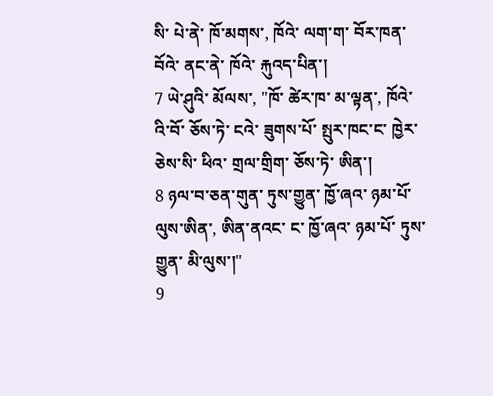སི་ པེ་ནེ་ ཁོ་མགས་, ཁོའེ་ ལག་ག་ བོར་ཁན་བོའེ་ ནང་ནེ་ ཁོའེ་ རྐུའད་པིན་།
7 ཡེ་ཤུའི་ མོལས་, "ཁོ་ ཚེར་ཁ་ མ་ལྟན་, ཁོའེ་ འི་བོ་ ཅོས་ཏེ་ ངའེ་ ཟུགས་པོ་ སྤུར་ཁང་ང་ ཁྱེར་ཅེས་སི་ ཕིའ་ གྲལ་གྲིག་ ཅོས་ཏེ་ ཨིན་།
8 ཉལ་བ་ཅན་གུན་ ཏུས་གྱུན་ ཁྱོ་ཞའ་ ཉམ་པོ་ ལུས་ཨིན་, ཨིན་ནའང་ ང་ ཁྱོ་ཞའ་ ཉམ་པོ་ ཏུས་གྱུན་ མི་ལུས་།"
9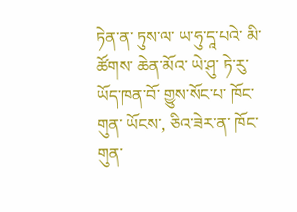ཏེན་ན་ ཏུས་ལ་ ཡ་ཧུ་དཱ་པའེ་ མི་ཚོགས་ ཆེན་མོའ་ ཡེ་ཤུ་ ཏེ་རུ་ ཡོད་ཁན་བོ་ གྱུས་སོང་པ་ ཁོང་གུན་ ཡོངས་, ཅིའ་ཟེར་ན་ ཁོང་གུན་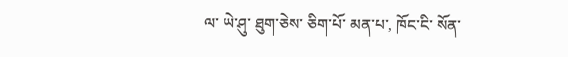ལ་ ཡེ་ཤུ་ ཐུག་ཅེས་ ཅིག་པོ་ མན་པ་, ཁོང་ངི་ སོན་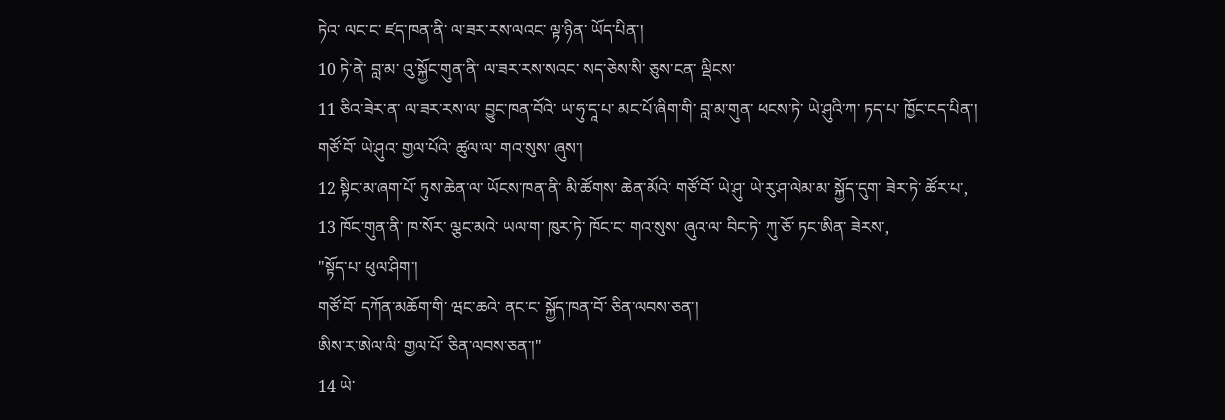ཏེའ་ ལང་ང་ ཛད་ཁན་ནི་ ལ་ཟར་རས་ལའང་ ལྟ་ཉིན་ ཡོད་པིན་།
10 ཏེ་ནེ་ བླ་མ་ འུ་སྐྱོང་གུན་ནི་ ལ་ཟར་རས་སའང་ སད་ཅེས་སི་ ཅུས་ངན་ ལྡིངས་
11 ཅིའ་ཟེར་ན་ ལ་ཟར་རས་ལ་ བྱུང་ཁན་བོའེ་ ཡ་ཧུ་དཱ་པ་ མང་པོ་ཞིག་གི་ བླ་མ་གུན་ ཕངས་ཏེ་ ཡེ་ཤུའི་ཀ་ ཏད་པ་ ཁྱོང་ངད་པིན་།
གཙོ་བོ་ ཡེ་ཤུའ་ གྱལ་པོའེ་ ཚུལ་ལ་ གའ་སུས་ ཞུས་།
12 སྟིང་མ་ཞག་པོ་ ཏུས་ཆེན་ལ་ ཡོངས་ཁན་ནི་ མི་ཚོགས་ ཆེན་མོའེ་ གཙོ་བོ་ ཡེ་ཤུ་ ཡེ་རུ་ཤ་ལེམ་མ་ སྐྱོད་དུག་ ཟེར་ཏེ་ ཚོར་པ་,
13 ཁོང་གུན་ནི་ ཁ་སོར་ ལྕང་མའེ་ ཡལ་ག་ ཁུར་ཏེ་ ཁོང་ང་ གའ་སུས་ ཞུའ་ལ་ བིང་ཏེ་ ཀུ་ཅོ་ ཏང་ཨིན་ ཟེརས་,
"སྟོད་པ་ ཕུལ་ཤིག་།
གཙོ་བོ་ དཀོན་མཆོག་གི་ ཝང་ཆའེ་ ནང་ང་ སྐྱོད་ཁན་བོ་ ཅིན་ལབས་ཅན་།
ཨིས་ར་ཨེལ་ལི་ གྱལ་པོ་ ཅིན་ལབས་ཅན་།"
14 ཡེ་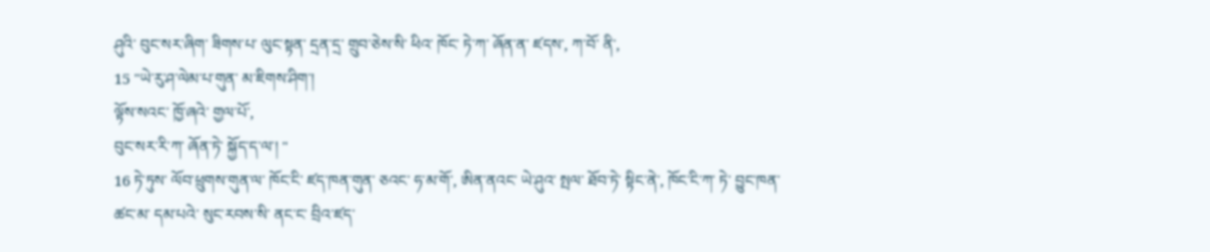ཤུའི་ བུང་སར་ཞིག་ ཟིགས་པ་ ལུང་སྟན་ དྲན་དྲ་ གྲུབ་ཅེས་སི་ ཕིའ་ ཁོང་ ཏེ་ཀ་ ཞོན་ན་ ཛདས་, ཀ་བོ་ ནི་,
15 "ཡེ་རུ་ཤ་ལེམ་པ་གུན་ མ་ཇིགས་ཤིག་།
ལྟོས་སའང་ ཁྱོ་ཞའེ་ གྱལ་པོ་,
བུང་སར་རི་ཀ་ ཞོན་ཏེ་ སྐྱོད་ད་ལ་། "
16 ཏེ་ཏུས་ ལོབ་ཕྲུགས་གུན་ལ་ ཁོང་ངི་ ཛད་ཁན་གུན་ ཅའང་ ཧ་མ་གོ་, ཨིན་ནའང་ ཡེ་ཤུའ་ སྤལ་ ཐོབ་ཏེ་ སྟིང་ནེ་, ཁོང་ངི་ཀ་ ཏེ་ བྱུང་ཁན་ ཚང་མ་ དམ་པའེ་ སུང་རབས་སི་ ནང་ང་ བྲིའ་ཛད་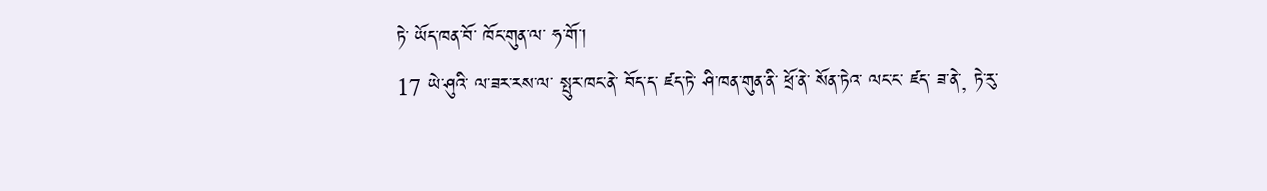ཏེ་ ཡོད་ཁན་བོ་ ཁོང་གུན་ལ་ ཧ་གོ་།
17 ཡེ་ཤུའི་ ལ་ཟར་རས་ལ་ སྤུར་ཁང་ནེ་ བོད་ད་ ཛད་ཏེ་ ཤི་ཁན་གུན་ནི་ ཕྲོ་ནེ་ སོན་ཏེའ་ ལང་ང་ ཛད་ ཟ་ནེ་, ཏེ་རུ་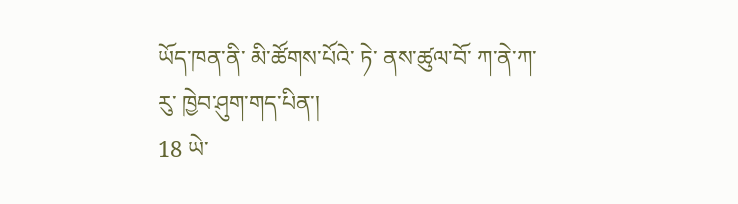ཡོད་ཁན་ནི་ མི་ཚོགས་པོའེ་ ཏེ་ ནས་ཚུལ་བོ་ ཀ་ནེ་ཀ་རུ་ ཁྱེབ་ཤུག་གད་པིན་།
18 ཡེ་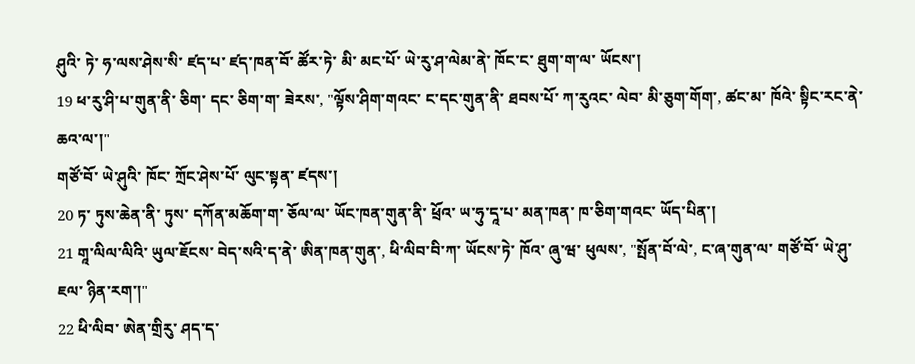ཤུའི་ ཏེ་ ཧ་ལས་ཤེས་སི་ ཛད་པ་ ཛད་ཁན་བོ་ ཚོར་ཏེ་ མི་ མང་པོ་ ཡེ་རུ་ཤ་ལེམ་ནེ་ ཁོང་ང་ ཐུག་ག་ལ་ ཡོངས་།
19 ཕ་རུ་ཤི་པ་གུན་ནི་ ཅིག་ དང་ ཅིག་ག་ ཟེརས་, "ལྟོས་ཤིག་གའང་ ང་དང་གུན་ནི་ ཐབས་པོ་ ཀ་རུའང་ ལེབ་ མི་ཅུག་གོག་, ཚང་མ་ ཁོའེ་ སྟིང་རང་ནེ་ ཆའ་ལ་།"
གཙོ་བོ་ ཡེ་ཤུའི་ ཁོང་ ཀྲོང་ཤེས་པོ་ ལུང་སྟན་ ཛདས་།
20 ཏ་ ཏུས་ཆེན་ནི་ ཏུས་ དཀོན་མཆོག་ག་ ཅོལ་ལ་ ཡོང་ཁན་གུན་ནི་ ཕྲོའ་ ཡ་ཧུ་དཱ་པ་ མན་ཁན་ ཁ་ཅིག་གའང་ ཡོད་པིན་།
21 གཱ་ལིལ་ལིའི་ ཡུལ་ཇོངས་ བེད་སའི་ད་ནེ་ ཨིན་ཁན་གུན་, ཕི་ལིབ་བི་ཀ་ ཡོངས་ཏེ་ ཁོའ་ ཞུ་ཝ་ ཕུལས་, "སྤོན་བོ་ལེ་, ང་ཞ་གུན་ལ་ གཙོ་བོ་ ཡེ་ཤུ་ ཇལ་ ཉིན་རག་།"
22 ཕི་ལིབ་ ཨེན་གྲིརུ་ ཤད་ད་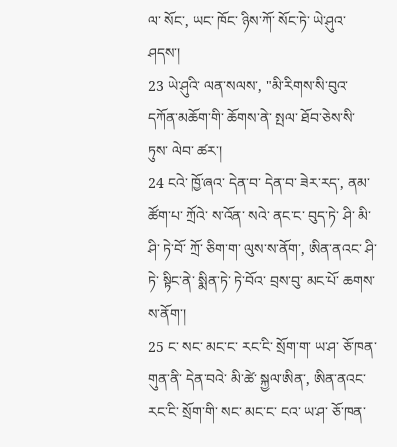ལ་ སོང་, ཡང་ ཁོང་ ཉིས་ཀོ་ སོང་ཏེ་ ཡེ་ཤུའ་ ཤདས་།
23 ཡེ་ཤུའི་ ལན་སལས་, "མི་རིགས་སི་བུའ་ དཀོན་མཆོག་གི་ ཆོགས་ནེ་ སྤལ་ ཐོབ་ཅེས་སི་ ཏུས་ ལེབ་ ཚར་།
24 ངའེ་ ཁྱོ་ཞའ་ དེན་བ་ དེན་བ་ ཟེར་རད་, ནམ་ཚོག་པ་ ཀྲོའེ་ ས་འོན་ སའེ་ ནང་ང་ བུད་ཏེ་ ཤི་ མི་ཤི་ ཏེ་བོ་ ཀྲོ་ ཅིག་ག་ ལུས་ས་ནོག་, ཨིན་ནའང་ ཤི་ཏེ་ སྟིང་ནེ་ སྨིན་ཏེ་ ཏེ་བོའ་ བྲས་བུ་ མང་པོ་ ཆགས་ས་ནོག་།
25 ང་ སང་ མང་ང་ རང་ངི་ སྲོག་ག་ ཡ་ཤ་ ཅོ་ཁན་གུན་ནི་ དེན་བའེ་ མི་ཚེ་ སྐྱལ་ཨིན་, ཨིན་ནའང་ རང་ངི་ སྲོག་གི་ སང་ མང་ང་ ངའ་ ཡ་ཤ་ ཅོ་ཁན་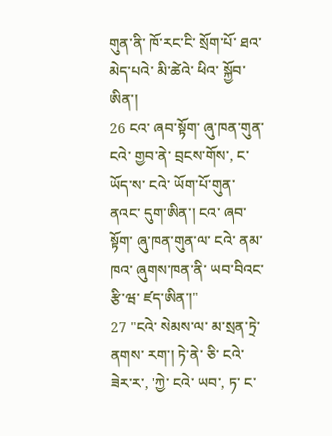གུན་ནི་ ཁོ་རང་ངི་ སྲོག་པོ་ ཐའ་མེད་པའེ་ མི་ཚེའེ་ ཕིའ་ སྐྱོབ་ཨིན་།
26 ངའ་ ཞབ་སྟོག་ ཞུ་ཁན་གུན་ ངའེ་ གྱབ་ནེ་ བྲངས་གོས་, ང་ ཡོད་ས་ ངའེ་ ཡོག་པོ་གུན་ནའང་ དུག་ཨིན་། ངའ་ ཞབ་སྟོག་ ཞུ་ཁན་གུན་ལ་ ངའེ་ ནམ་ཁའ་ ཞུགས་ཁན་ནི་ ཡབ་བིའང་ རྩི་ཝ་ ཛད་ཨིན་།"
27 "ངའེ་ སེམས་ལ་ མ་སྲན་ཏྲེ་ ནགས་ རག་། ཏེ་ནེ་ ཅི་ ངའེ་ ཟེར་ར་, 'ཀྱེ་ ངའེ་ ཡབ་, ཏ་ ང་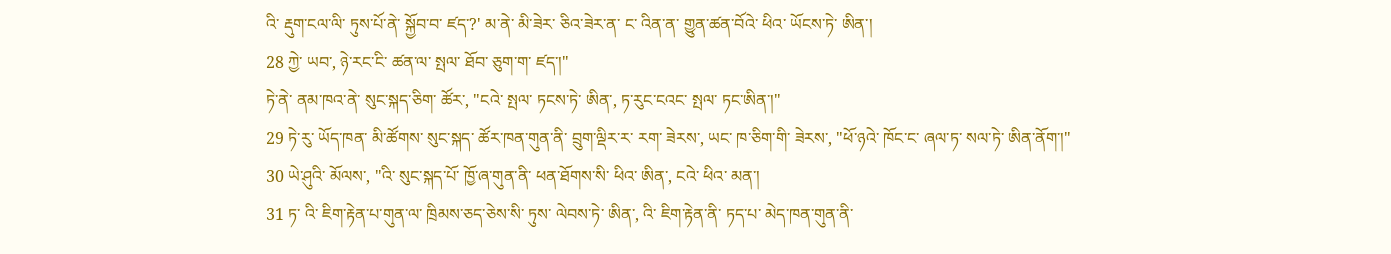འི་ རྡུག་ངལ་ལི་ ཏུས་པོ་ནེ་ སྐྱོབ་བ་ ཛད་?' མ་ནེ་ མི་ཟེར་ ཅིའ་ཟེར་ན་ ང་ འིན་ན་ གྱུན་ཚན་བོའེ་ ཕིའ་ ཡོངས་ཏེ་ ཨིན་།
28 ཀྱེ་ ཡབ་, ཉེ་རང་ངི་ ཚན་ལ་ སྤལ་ ཐོབ་ ཅུག་ག་ ཛད་།"
ཏེ་ནེ་ ནམ་ཁའ་ནེ་ སུང་སྐད་ཅིག་ ཚོར་, "ངའེ་ སྤལ་ ཏངས་ཏེ་ ཨིན་, ཏ་རུང་ངའང་ སྤལ་ ཏང་ཨིན་།"
29 ཏེ་རུ་ ཡོད་ཁན་ མི་ཚོགས་ སུང་སྐད་ ཚོར་ཁན་གུན་ནི་ བྲུག་ལྡིར་ར་ རག་ ཟེརས་, ཡང་ ཁ་ཅིག་གི་ ཟེརས་, "ཕོ་ཉའེ་ ཁོང་ང་ ཞལ་ཏ་ སལ་ཏེ་ ཨིན་ནོག་།"
30 ཡེ་ཤུའི་ མོལས་, "འི་ སུང་སྐད་པོ་ ཁྱོ་ཞ་གུན་ནི་ ཕན་ཐོགས་སི་ ཕིའ་ ཨིན་, ངའེ་ ཕིའ་ མན་།
31 ཏ་ འི་ ཇིག་རྟེན་པ་གུན་ལ་ ཁྲིམས་ཅད་ཅེས་སི་ ཏུས་ ལེབས་ཏེ་ ཨིན་, འི་ ཇིག་རྟེན་ནི་ ཏད་པ་ མེད་ཁན་གུན་ནི་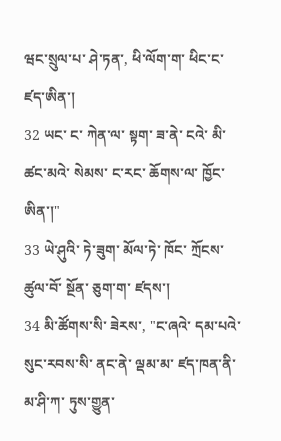ཝང་སྲུལ་པ་ ཤེ་ཏན་, ཕི་ལོག་ག་ ཕིང་ང་ ཛད་ཨིན་།
32 ཡང་ ང་ ཀེན་ལ་ སྟག་ ཟ་ནེ་ ངའེ་ མི་ཚང་མའེ་ སེམས་ ང་རང་ ཆོགས་ལ་ ཁྱོང་ཨིན་།"
33 ཡེ་ཤུའི་ ཏེ་ཟུག་ མོལ་ཏེ་ ཁོང་ ཀྲོངས་ཚུལ་བོ་ སྔོན་ ཅུག་ག་ ཛདས་།
34 མི་ཚོགས་སི་ ཟེརས་, "ང་ཞའེ་ དམ་པའེ་ སུང་རབས་སི་ ནང་ནེ་ ལྡམ་མ་ ཛད་ཁན་ནི་ མ་ཤི་ཀ་ ཏུས་གྱུན་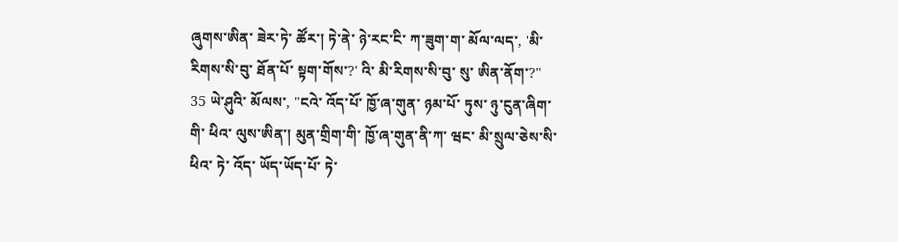ཞུགས་ཨིན་ ཟེར་ཏེ་ ཚོར་། ཏེ་ནེ་ ཉེ་རང་ངི་ ཀ་ཟུག་ག་ མོལ་ལད་, 'མི་རིགས་སི་བུ་ ཐོན་པོ་ སྟག་གོས་?' འི་ མི་རིགས་སི་བུ་ སུ་ ཨིན་ནོག་?"
35 ཡེ་ཤུའི་ མོལས་, "ངའེ་ འོད་པོ་ ཁྱོ་ཞ་གུན་ ཉམ་པོ་ ཏུས་ ཉུ་ངུན་ཞིག་གི་ ཕིའ་ ལུས་ཨིན་། མུན་གྲིག་གི་ ཁྱོ་ཞ་གུན་ནི་ཀ་ ཝང་ མི་སྲུལ་ཅེས་སི་ ཕིའ་ ཏེ་ འོད་ ཡོད་ཡོད་པོ་ ཏེ་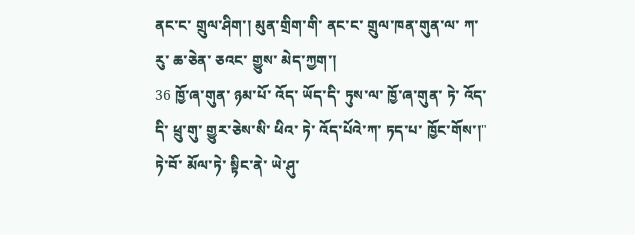ནང་ང་ གྲུལ་ཤིག་། མུན་གྲིག་གི་ ནང་ང་ གྲུལ་ཁན་གུན་ལ་ ཀ་རུ་ ཆ་ཅེན་ ཅའང་ གྱུས་ མེད་ཀྱག་།
36 ཁྱོ་ཞ་གུན་ ཉམ་པོ་ འོད་ ཡོད་དི་ ཏུས་ལ་ ཁྱོ་ཞ་གུན་ ཏེ་ འོད་དི་ ཕྲུ་གུ་ གྱུར་ཅེས་སི་ ཕིའ་ ཏེ་ འོད་པོའེ་ཀ་ ཏད་པ་ ཁྱོང་གོས་།" ཏེ་བོ་ མོལ་ཏེ་ སྟིང་ནེ་ ཡེ་ཤུ་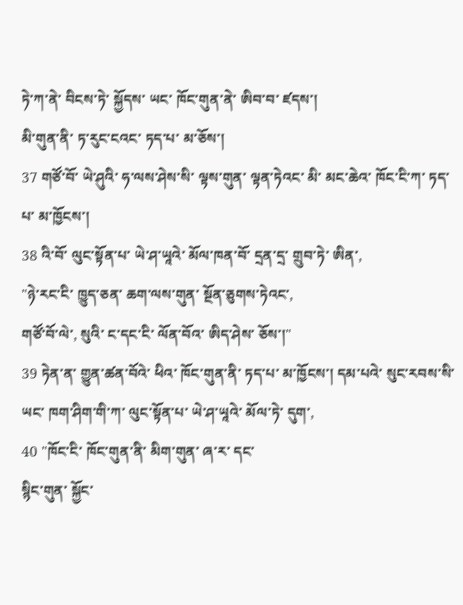ཏེ་ཀ་ནེ་ བིངས་ཏེ་ སྐྱོདས་ ཡང་ ཁོང་གུན་ནེ་ ཨིབ་བ་ ཛདས་།
མི་གུན་ནི་ ཏ་རུང་ངའང་ ཏད་པ་ མ་ཅོས་།
37 གཙོ་བོ་ ཡེ་ཤུའི་ ཧ་ལས་ཤེས་སི་ ལྟས་གུན་ ལྟན་ཏེའང་ མི་ མང་ཆེའ་ ཁོང་ངི་ཀ་ ཏད་པ་ མ་ཁྱོངས་།
38 འི་བོ་ ལུང་སྟོན་པ་ ཡེ་ཤ་ཡཱའེ་ མོལ་ཁན་བོ་ དྲན་དྲ་ གྲུབ་ཏེ་ ཨིན་,
"ཉེ་རང་ངི་ ཁྱུད་ཅན་ ཆག་ལས་གུན་ སྔོན་ཅུགས་ཏེའང་,
གཙོ་བོ་ལེ་, སུའི་ ང་དང་ངི་ ལོན་བོའ་ ཨིད་ཤེས་ ཅོས་།"
39 ཏེན་ན་ གྱུན་ཚན་བོའེ་ ཕིའ་ ཁོང་གུན་ནི་ ཏད་པ་ མ་ཁྱོངས་། དམ་པའེ་ སུང་རབས་སི་ ཡང་ ཁག་ཤིག་གི་ཀ་ ལུང་སྟོན་པ་ ཡེ་ཤ་ཡཱའེ་ མོལ་ཏེ་ དུག་,
40 "ཁོང་ངི་ ཁོང་གུན་ནི་ མིག་གུན་ ཞ་ར་ དང་
སྙིང་གུན་ སྐྱོང་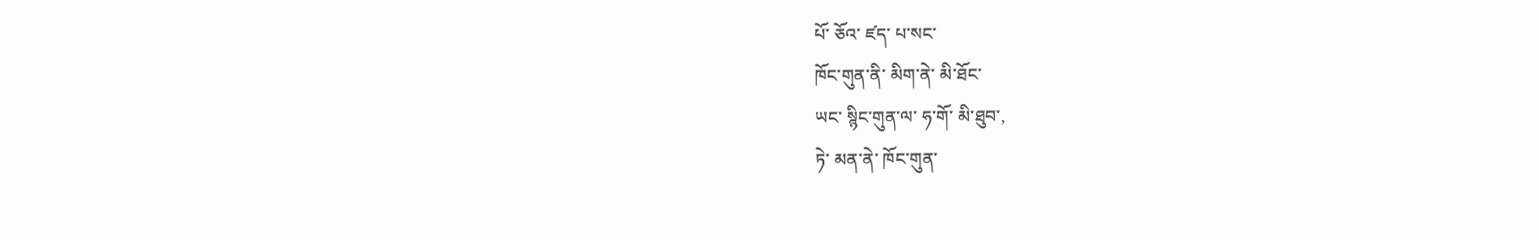པོ་ ཅོའ་ ཛད་ པ་སང་
ཁོང་གུན་ནི་ མིག་ནེ་ མི་ཐོང་
ཡང་ སྙིང་གུན་ལ་ ཧ་གོ་ མི་ཐུབ་,
ཏེ་ མན་ནེ་ ཁོང་གུན་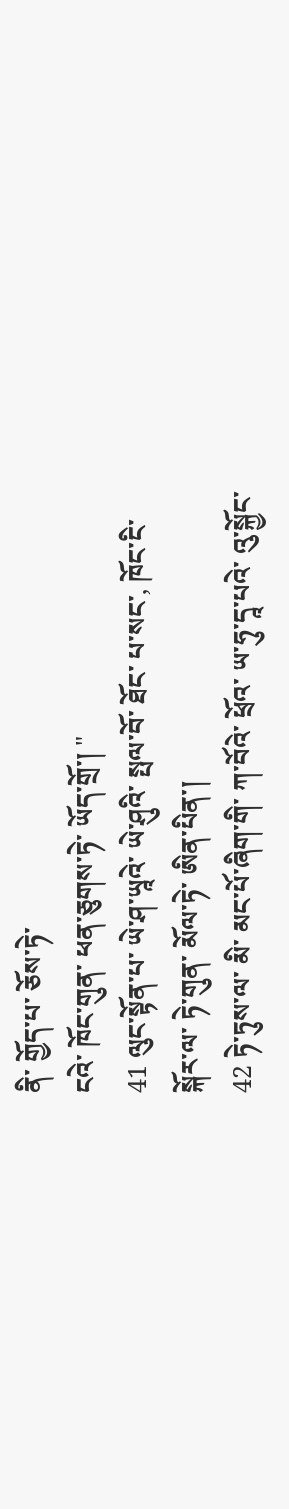ནི་ གྱོད་པ་ ཅོས་ཏེ་
ངའེ་ ཁོང་གུན་ ཕན་ཅུགས་ཏེ་ ཡོད་གྲོ་། "
41 ལུང་སྟོན་པ་ ཡེ་ཤ་ཡཱའེ་ ཡེ་ཤུའི་ སྤལ་བོ་ ཐོང་ པ་སང་, ཁོང་ངི་ སྐོར་ལ་ ཏེ་གུན་ མོལ་ཏེ་ ཨིན་པིན་།
42 ཏེ་ཏུས་ལ་ མི་ མང་པོ་ཞིག་གི་ ཀ་བོའེ་ ཕྲོའ་ ཡ་ཧུ་དཱ་པའེ་ འུ་སྐྱོང་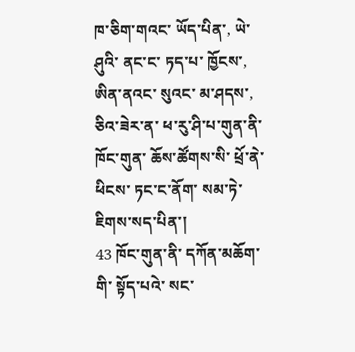ཁ་ཅིག་གའང་ ཡོད་པིན་, ཡེ་ཤུའི་ ནང་ང་ ཏད་པ་ ཁྱོངས་, ཨིན་ནའང་ སུའང་ མ་ཤདས་, ཅིའ་ཟེར་ན་ ཕ་རུ་ཤི་པ་གུན་ནི་ ཁོང་གུན་ ཆོས་ཚོགས་སི་ ཕྲོ་ནེ་ ཕིངས་ ཏང་ང་ནོག་ སམ་ཏེ་ ཇིགས་སད་པིན་།
43 ཁོང་གུན་ནི་ དཀོན་མཆོག་གི་ སྟོད་པའེ་ སང་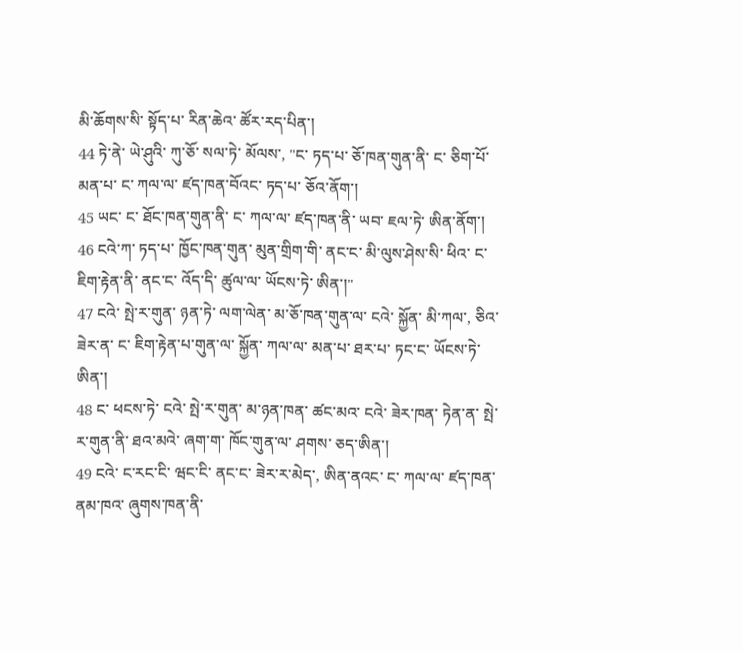མི་ཆོགས་སི་ སྟོད་པ་ རིན་ཆེའ་ ཚོར་རད་པིན་།
44 ཏེ་ནེ་ ཡེ་ཤུའི་ ཀུ་ཅོ་ སལ་ཏེ་ མོལས་, "ང་ ཏད་པ་ ཅོ་ཁན་གུན་ནི་ ང་ ཅིག་པོ་ མན་པ་ ང་ ཀལ་ལ་ ཛད་ཁན་བོའང་ ཏད་པ་ ཅོའ་ནོག་།
45 ཡང་ ང་ ཐོང་ཁན་གུན་ནི་ ང་ ཀལ་ལ་ ཛད་ཁན་ནི་ ཡབ་ ཇལ་ཏེ་ ཨིན་ནོག་།
46 ངའེ་ཀ་ ཏད་པ་ ཁྱོང་ཁན་གུན་ མུན་གྲིག་གི་ ནང་ང་ མི་ལུས་ཤེས་སི་ ཕིའ་ ང་ ཇིག་རྟེན་ནི་ ནང་ང་ འོད་དི་ ཚུལ་ལ་ ཡོངས་ཏེ་ ཨིན་།"
47 ངའེ་ སྤེ་ར་གུན་ ཉན་ཏེ་ ལག་ལེན་ མ་ཅོ་ཁན་གུན་ལ་ ངའེ་ སྐྱོན་ མི་ཀལ་, ཅིའ་ཟེར་ན་ ང་ ཇིག་རྟེན་པ་གུན་ལ་ སྐྱོན་ ཀལ་ལ་ མན་པ་ ཐར་པ་ ཏང་ང་ ཡོངས་ཏེ་ ཨིན་།
48 ང་ ཕངས་ཏེ་ ངའེ་ སྤེ་ར་གུན་ མ་ཉན་ཁན་ ཚང་མའ་ ངའེ་ ཟེར་ཁན་ ཏེན་ན་ སྤེ་ར་གུན་ནི་ ཐའ་མའེ་ ཞག་ག་ ཁོང་གུན་ལ་ ཤགས་ ཅད་ཨིན་།
49 ངའེ་ ང་རང་ངི་ ཝང་ངི་ ནང་ང་ ཟེར་ར་མེད་, ཨིན་ནའང་ ང་ ཀལ་ལ་ ཛད་ཁན་ ནམ་ཁའ་ ཞུགས་ཁན་ནི་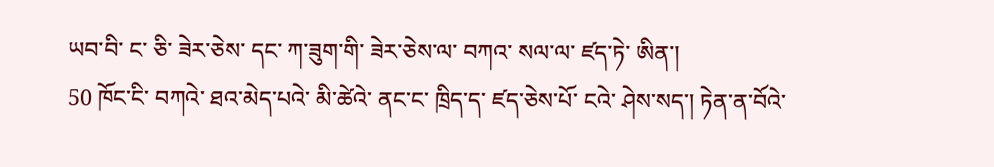ཡབ་བི་ ང་ ཅི་ ཟེར་ཅེས་ དང་ ཀ་ཟུག་གི་ ཟེར་ཅེས་ལ་ བཀའ་ སལ་ལ་ ཛད་ཏེ་ ཨིན་།
50 ཁོང་ངི་ བཀའེ་ ཐའ་མེད་པའེ་ མི་ཚེའེ་ ནང་ང་ ཁྲིད་ད་ ཛད་ཅེས་པོ་ ངའེ་ ཤེས་སད་། ཏེན་ན་བོའེ་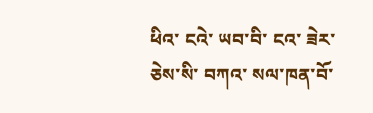ཕིའ་ ངའེ་ ཡབ་བི་ ངའ་ ཟེར་ཅེས་སི་ བཀའ་ སལ་ཁན་བོ་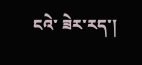ངའེ་ ཟེར་རད་།